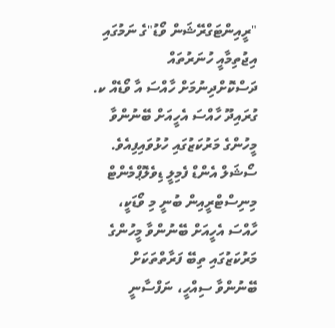"ރީއިންޓަގްރޭޝަން ވޯޑު"ގެ ނަމުގައި އިޖުތިމާއީ ހުނަރުތައް ދަސްކޮށްދިނުމަށް ހާއްސަ އާ ވޯޑެއް ކ. ގުރައިދޫ ހާއްސަ އެހީއަށް ބޭނުންވާ މީހުންގެ މަރުކަޒުގައި ހުޅުވައިފިއެވެ.
ސޯޝަލް އެންޑް ފެމިލީ ޑިވެލޮޕްމެންޓް މިނިސްޓްރީއިން ބުނީ މި ވޯޑަކީ، ހާއްސަ އެހީއަށް ބޭނުންވާ މީހުންގެ މަރުކަޒުގައި ތިބޭ ފަރާތްތަކަށް ބޭނުންވާ ސިއްހީ، ނަފްސާނީ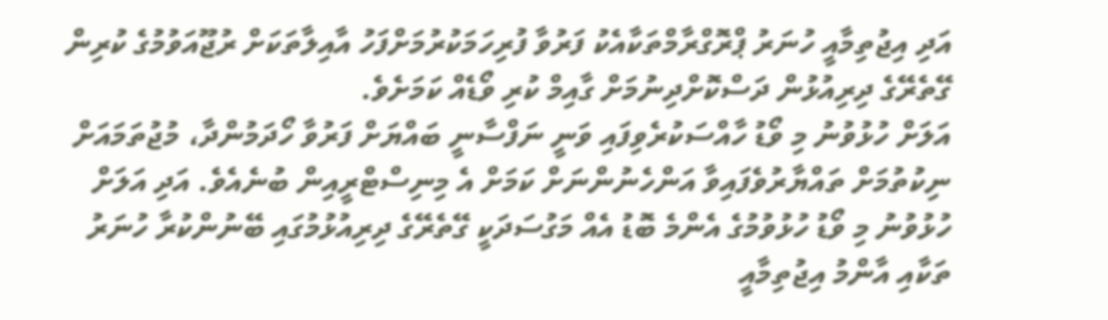އަދި އިޖުތިމާއީ ހުނަރު ޕްރޮގްރާމްތަކާއެކު ފަރުވާ ފުރިހަމަކުރުމަށްފަހު އާއިލާތަކަށް ރުޖޫއަވުމުގެ ކުރިން ގޭތެރޭގެ ދިރިއުޅުން ދަސްކޮށްދިނުމަށް ގާއިމް ކުރި ވޯޑެއް ކަމަށެވެ.
އަލަށް ހުޅުވުނު މި ވޯޑު ހާއްސަކުރެވިފައި ވަނީ ނަފްސާނީ ބައްޔަށް ފަރުވާ ހޯދަމުންދާ، މުޖުތަމައަށް ނިކުތުމަށް ތައްޔާރުވެފައިވާ އަންހެނުންނަށް ކަމަށް އެ މިނިސްޓްރީއިން ބުނެއެވެ. އަދި އަލަށް ހުޅުވުނު މި ވޯޑު ހުޅުވުމުގެ އެންމެ ބޮޑު އެއް މަގުސަދަކީ ގޭތެރޭގެ ދިރިއުޅުމުގައި ބޭނުންކުރާ ހުނަރު ތަކާއި އާންމު އިޖުތިމާއީ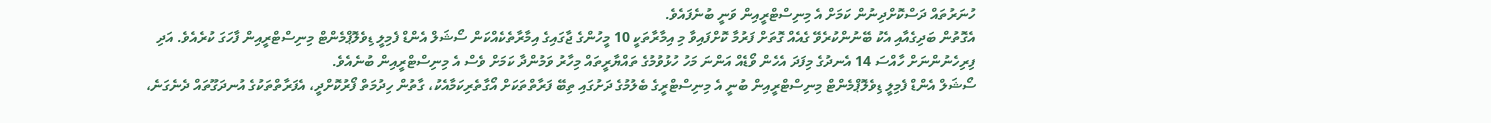ހުނަރުތައް ދަސްކޮށްދިނުން ކަމަށް އެ މިނިސްޓްރީއިން ވަނީ ބުނެފައެވެ.
އެގޮތުން ބަދިގެއާއި އެކު ބޭނުންކުރެވޭ ގެއެއް ގޮތަށް ފަރުމާ ކޮށްފައިވާ މި އިމާރާތަކީ 10 މީހުންގެ ޖާގައިގެ އިމާރާތެކެއްކަން ސޯޝަލް އެންޑް ފެމިލީ ޑިވެލޮޕްމެންޓް މިނިސްޓްރީއިން ފާހަގަ ކުރެއެވެ. އަދި ފިރިހެނުންނަށް ހާއްސަ 14 އެނދުގެ މިފަދަ އެހެން ވޯޑެއް އަންނަ މަހު ހުޅުވުމުގެ ތައްޔާރީތައް މިހާރު ވަމުންދާ ކަމަށް ވެސް އެ މިނިސްޓްރީއިން ބުނެއެވެ.
ސޯޝަލް އެންޑް ފެމިލީ ޑިވެލޮޕްމެންޓް މިނިސްޓްރީއިން ބުނީ އެ މިނިސްޓްރީގެ ބެލުމުގެ ދަށުގައި ތިބޭ ފަރާތްތަކަށް އޯގާތެރިކަމާއެކު، ގާތުން ހިދުމަތް ފޯރުކޮށްދީ، އެފަރާތްތަކުގެ އުނދަގޫތައް ދެނެގަނެ،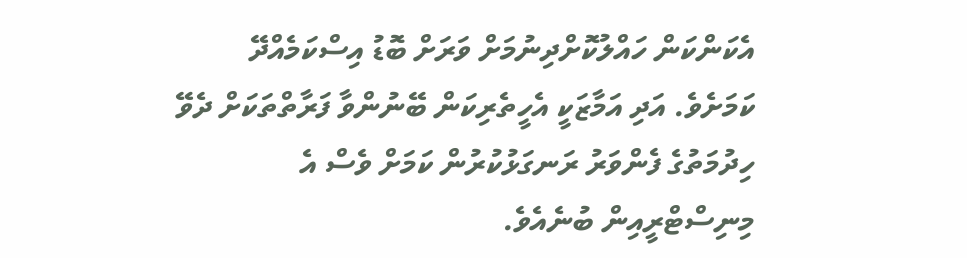އެކަންކަން ހައްލުކޮށްދިނުމަށް ވަރަށް ބޮޑު އިސްކަމެއްދޭ ކަމަށެވެ. އަދި އަމާޒަކީ އެހީތެރިކަން ބޭނުންވާ ފަރާތްތަކަށް ދެވޭ ހިދުމަތުގެ ފެންވަރު ރަނގަޅުކުރުން ކަމަށް ވެސް އެ މިނިސްޓްރީއިން ބުނެއެވެ.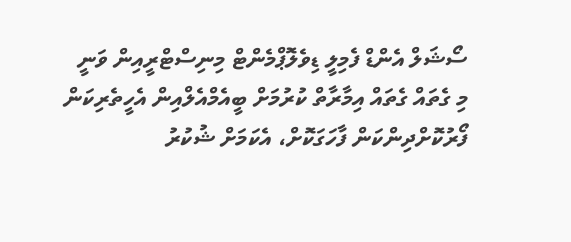ސޯޝަލް އެންޑް ފެމިލީ ޑިވެލޮޕްމެންޓް މިނިސްޓްރީއިން ވަނީ މި ގެތައް ގެތައް އިމާރާތް ކުރުމަށް ބީއެމްއެލްއިން އެހީތެރިކަން ފޯރުކޮށްދިންކަން ފާހަގަކޮށް، އެކަމަށް ޝުކުރު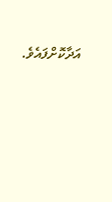އަދާކޮށްފައެވެ.